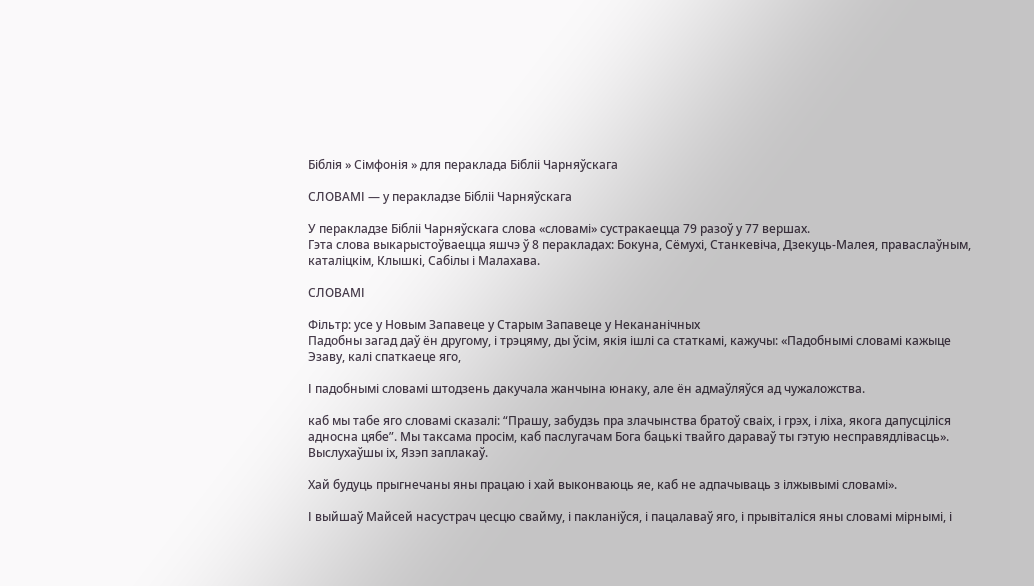Біблія » Сімфонія » для пераклада Бібліі Чарняўскага

СЛОВАМІ — у перакладзе Бібліі Чарняўскага

У перакладзе Бібліі Чарняўскага слова «словамі» сустракаецца 79 разоў у 77 вершах.
Гэта слова выкарыстоўваецца яшчэ ў 8 перакладах: Бокуна, Сёмухі, Станкевіча, Дзекуць-Малея, праваслаўным, каталіцкім, Клышкi, Сабілы і Малахава.

СЛОВАМІ

Фільтр: усе у Новым Запавеце у Старым Запавеце у Некананічных
Падобны загад даў ён другому, і трэцяму, ды ўсім, якія ішлі са статкамі, кажучы: «Падобнымі словамі кажыце Эзаву, калі спаткаеце яго,

І падобнымі словамі штодзень дакучала жанчына юнаку, але ён адмаўляўся ад чужаложства.

каб мы табе яго словамі сказалі: “Прашу, забудзь пра злачынства братоў сваіх, і грэх, і ліха, якога дапусціліся адносна цябе”. Мы таксама просім, каб паслугачам Бога бацькі твайго дараваў ты гэтую несправядлівасць». Выслухаўшы іх, Язэп заплакаў.

Хай будуць прыгнечаны яны працаю і хай выконваюць яе, каб не адпачываць з ілжывымі словамі».

І выйшаў Майсей насустрач цесцю свайму, і пакланіўся, і пацалаваў яго, і прывіталіся яны словамі мірнымі, і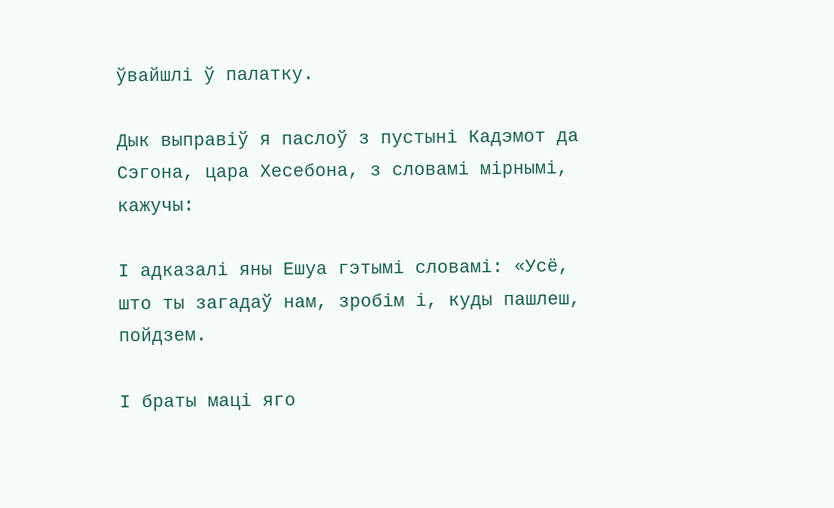ўвайшлі ў палатку.

Дык выправіў я паслоў з пустыні Кадэмот да Сэгона, цара Хесебона, з словамі мірнымі, кажучы:

І адказалі яны Ешуа гэтымі словамі: «Усё, што ты загадаў нам, зробім і, куды пашлеш, пойдзем.

І браты маці яго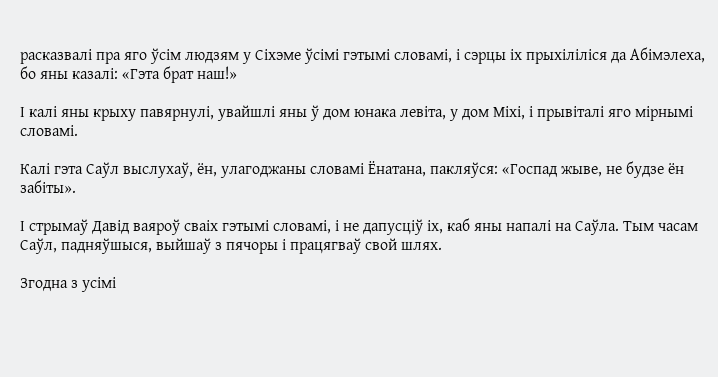расказвалі пра яго ўсім людзям у Сіхэме ўсімі гэтымі словамі, і сэрцы іх прыхіліліся да Абімэлеха, бо яны казалі: «Гэта брат наш!»

І калі яны крыху павярнулі, увайшлі яны ў дом юнака левіта, у дом Міхі, і прывіталі яго мірнымі словамі.

Калі гэта Саўл выслухаў, ён, улагоджаны словамі Ёнатана, пакляўся: «Госпад жыве, не будзе ён забіты».

І стрымаў Давід ваяроў сваіх гэтымі словамі, і не дапусціў іх, каб яны напалі на Саўла. Тым часам Саўл, падняўшыся, выйшаў з пячоры і працягваў свой шлях.

Згодна з усімі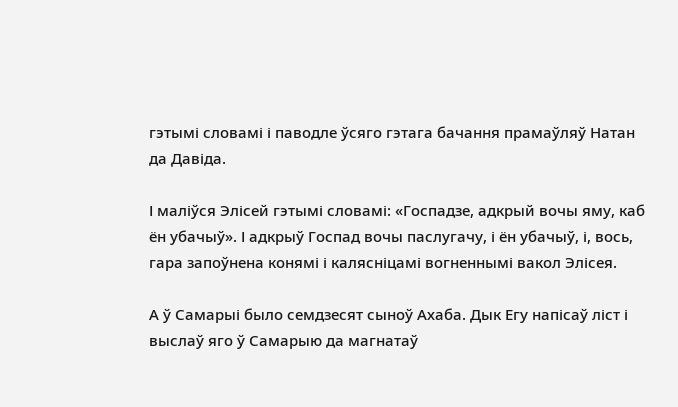гэтымі словамі і паводле ўсяго гэтага бачання прамаўляў Натан да Давіда.

І маліўся Элісей гэтымі словамі: «Госпадзе, адкрый вочы яму, каб ён убачыў». І адкрыў Госпад вочы паслугачу, і ён убачыў, і, вось, гара запоўнена конямі і калясніцамі вогненнымі вакол Элісея.

А ў Самарыі было семдзесят сыноў Ахаба. Дык Егу напісаў ліст і выслаў яго ў Самарыю да магнатаў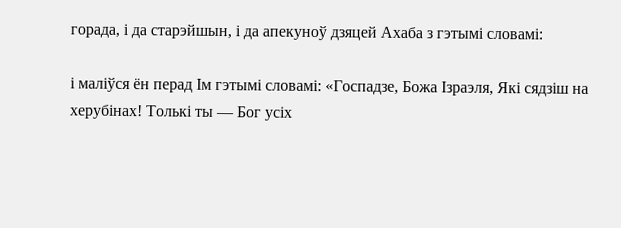горада, і да старэйшын, і да апекуноў дзяцей Ахаба з гэтымі словамі:

і маліўся ён перад Ім гэтымі словамі: «Госпадзе, Божа Ізраэля, Які сядзіш на херубінах! Толькі ты — Бог усіх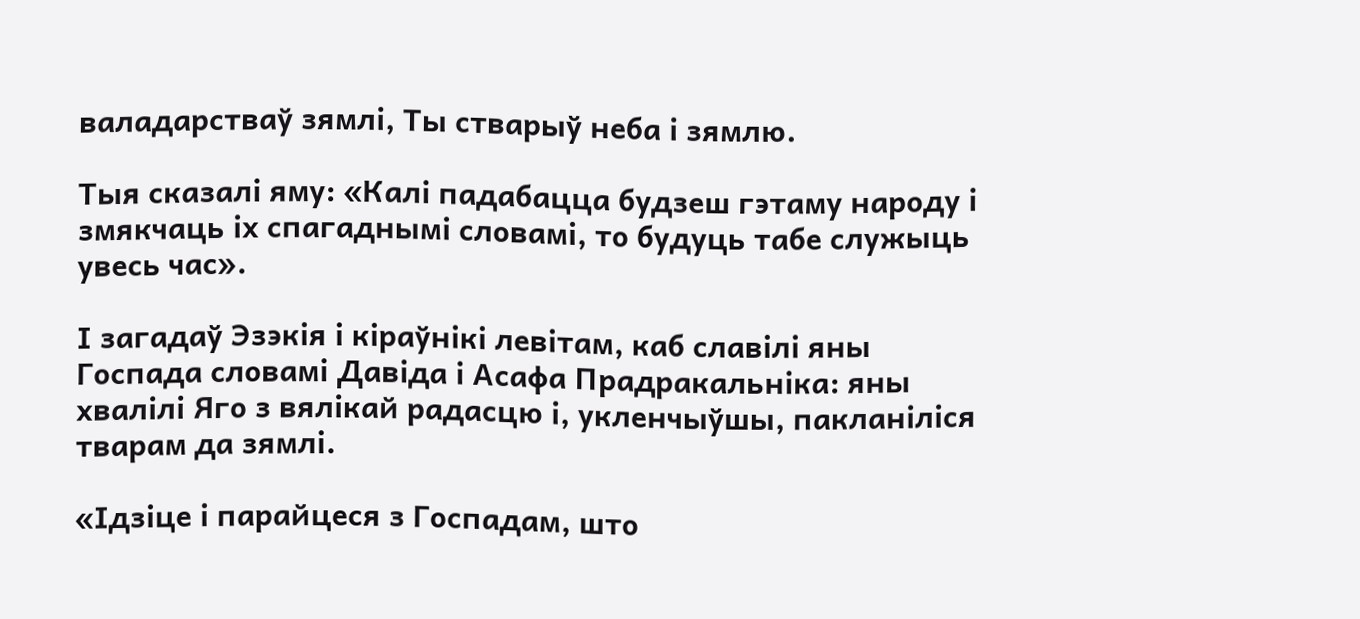валадарстваў зямлі, Ты стварыў неба і зямлю.

Тыя сказалі яму: «Калі падабацца будзеш гэтаму народу і змякчаць іх спагаднымі словамі, то будуць табе служыць увесь час».

І загадаў Эзэкія і кіраўнікі левітам, каб славілі яны Госпада словамі Давіда і Асафа Прадракальніка: яны хвалілі Яго з вялікай радасцю і, укленчыўшы, пакланіліся тварам да зямлі.

«Ідзіце і парайцеся з Госпадам, што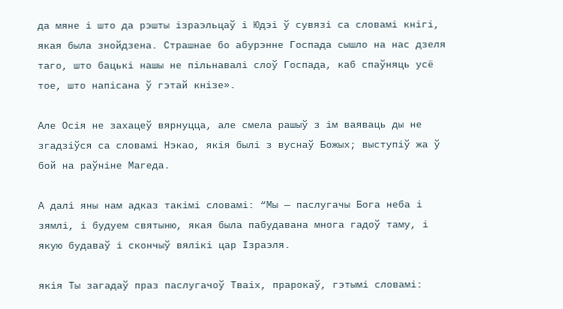да мяне і што да рэшты ізраэльцаў і Юдэі ў сувязі са словамі кнігі, якая была знойдзена. Страшнае бо абурэнне Госпада сышло на нас дзеля таго, што бацькі нашы не пільнавалі слоў Госпада, каб спаўняць усё тое, што напісана ў гэтай кнізе».

Але Осія не захацеў вярнуцца, але смела рашыў з ім ваяваць ды не згадзіўся са словамі Нэкао, якія былі з вуснаў Божых; выступіў жа ў бой на раўніне Магеда.

А далі яны нам адказ такімі словамі: “Мы — паслугачы Бога неба і зямлі, і будуем святыню, якая была пабудавана многа гадоў таму, і якую будаваў і скончыў вялікі цар Ізраэля.

якія Ты загадаў праз паслугачоў Тваіх, прарокаў, гэтымі словамі: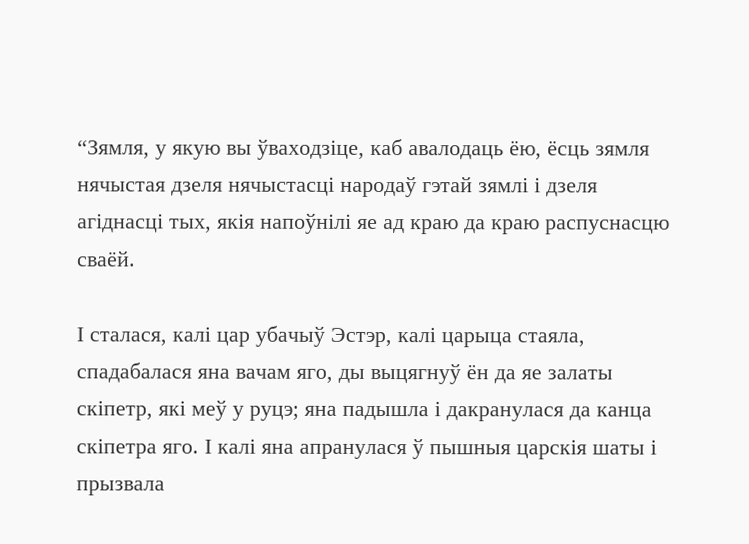“Зямля, у якую вы ўваходзіце, каб авалодаць ёю, ёсць зямля нячыстая дзеля нячыстасці народаў гэтай зямлі і дзеля агіднасці тых, якія напоўнілі яе ад краю да краю распуснасцю сваёй.

І сталася, калі цар убачыў Эстэр, калі царыца стаяла, спадабалася яна вачам яго, ды выцягнуў ён да яе залаты скіпетр, які меў у руцэ; яна падышла і дакранулася да канца скіпетра яго. І калі яна апранулася ў пышныя царскія шаты і прызвала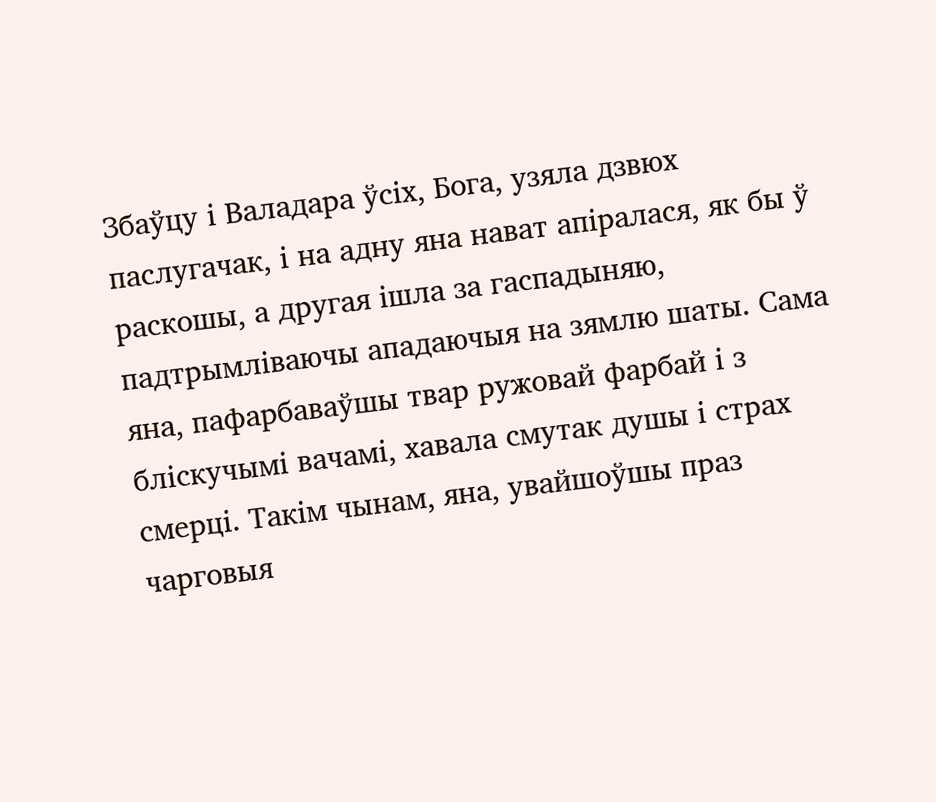Збаўцу і Валадара ўсіх, Бога, узяла дзвюх паслугачак, і на адну яна нават апіралася, як бы ў раскошы, а другая ішла за гаспадыняю, падтрымліваючы ападаючыя на зямлю шаты. Сама яна, пафарбаваўшы твар ружовай фарбай і з бліскучымі вачамі, хавала смутак душы і страх смерці. Такім чынам, яна, увайшоўшы праз чарговыя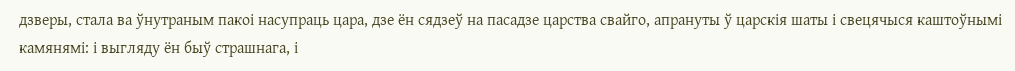дзверы, стала ва ўнутраным пакоі насупраць цара, дзе ён сядзеў на пасадзе царства свайго, апрануты ў царскія шаты і свецячыся каштоўнымі камянямі: і выгляду ён быў страшнага, і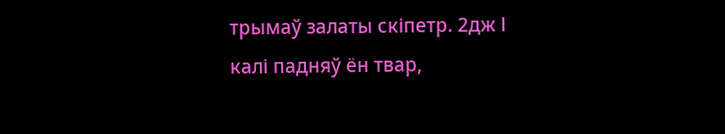трымаў залаты скіпетр. 2дж І калі падняў ён твар,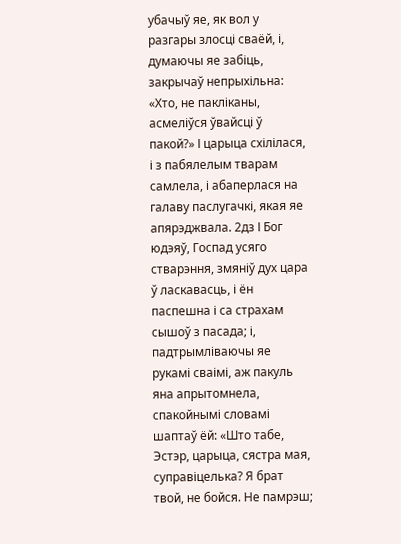убачыў яе, як вол у разгары злосці сваёй, і, думаючы яе забіць, закрычаў непрыхільна: «Хто, не пакліканы, асмеліўся ўвайсці ў пакой?» І царыца схілілася, і з пабялелым тварам самлела, і абаперлася на галаву паслугачкі, якая яе апярэджвала. 2дз І Бог юдэяў, Госпад усяго стварэння, змяніў дух цара ў ласкавасць, і ён паспешна і са страхам сышоў з пасада; і, падтрымліваючы яе рукамі сваімі, аж пакуль яна апрытомнела, спакойнымі словамі шаптаў ёй: «Што табе, Эстэр, царыца, сястра мая, суправіцелька? Я брат твой, не бойся. Не памрэш;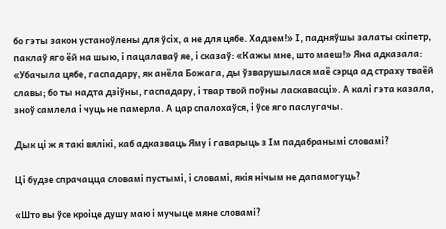бо гэты закон устаноўлены для ўсіх, а не для цябе. Хадзем!» І, падняўшы залаты скіпетр, паклаў яго ёй на шыю, і пацалаваў яе, і сказаў: «Кажы мне, што маеш!» Яна адказала: «Убачыла цябе, гаспадару, як анёла Божага, ды ўзварушылася маё сэрца ад страху тваёй славы; бо ты надта дзіўны, гаспадару, і твар твой поўны ласкавасці». А калі гэта казала, зноў самлела і чуць не памерла. А цар спалохаўся, і ўсе яго паслугачы.

Дык ці ж я такі вялікі, каб адказваць Яму і гаварыць з Ім падабранымі словамі?

Ці будзе спрачацца словамі пустымі, і словамі, якія нічым не дапамогуць?

«Што вы ўсе кроіце душу маю і мучыце мяне словамі?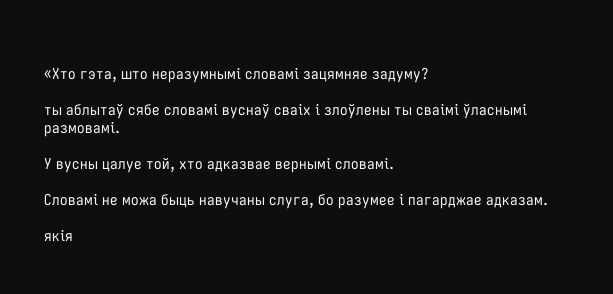«Хто гэта, што неразумнымі словамі зацямняе задуму?

ты аблытаў сябе словамі вуснаў сваіх і злоўлены ты сваімі ўласнымі размовамі.

У вусны цалуе той, хто адказвае вернымі словамі.

Словамі не можа быць навучаны слуга, бо разумее і пагарджае адказам.

якія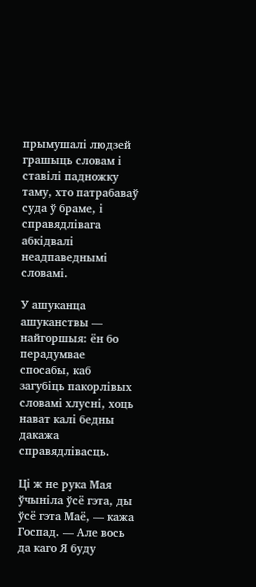прымушалі людзей грашыць словам і ставілі падножку таму, хто патрабаваў суда ў браме, і справядлівага абкідвалі неадпаведнымі словамі.

У ашуканца ашуканствы — найгоршыя: ён бо перадумвае спосабы, каб загубіць пакорлівых словамі хлусні, хоць нават калі бедны дакажа справядлівасць.

Ці ж не рука Мая ўчыніла ўсё гэта, ды ўсё гэта Маё, — кажа Госпад. — Але вось да каго Я буду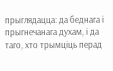прыглядацца: да беднага і прыгнечанага духам, і да таго, хто трымціць перад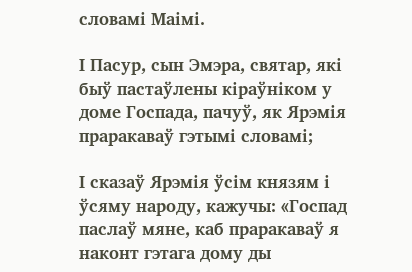словамі Маімі.

І Пасур, сын Эмэра, святар, які быў пастаўлены кіраўніком у доме Госпада, пачуў, як Ярэмія праракаваў гэтымі словамі;

І сказаў Ярэмія ўсім князям і ўсяму народу, кажучы: «Госпад паслаў мяне, каб праракаваў я наконт гэтага дому ды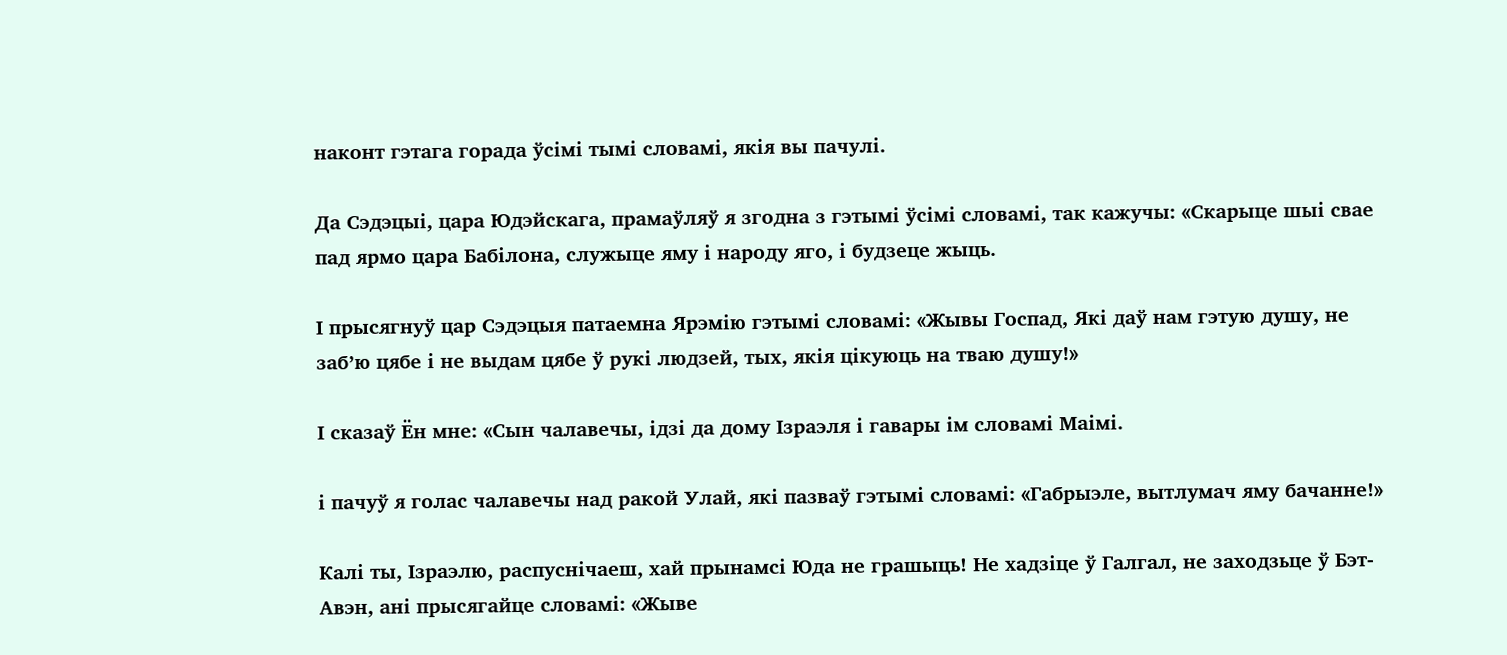наконт гэтага горада ўсімі тымі словамі, якія вы пачулі.

Да Сэдэцыі, цара Юдэйскага, прамаўляў я згодна з гэтымі ўсімі словамі, так кажучы: «Скарыце шыі свае пад ярмо цара Бабілона, служыце яму і народу яго, і будзеце жыць.

І прысягнуў цар Сэдэцыя патаемна Ярэмію гэтымі словамі: «Жывы Госпад, Які даў нам гэтую душу, не заб’ю цябе і не выдам цябе ў рукі людзей, тых, якія цікуюць на тваю душу!»

І сказаў Ён мне: «Сын чалавечы, ідзі да дому Ізраэля і гавары ім словамі Маімі.

і пачуў я голас чалавечы над ракой Улай, які пазваў гэтымі словамі: «Габрыэле, вытлумач яму бачанне!»

Калі ты, Ізраэлю, распуснічаеш, хай прынамсі Юда не грашыць! Не хадзіце ў Галгал, не заходзьце ў Бэт-Авэн, ані прысягайце словамі: «Жыве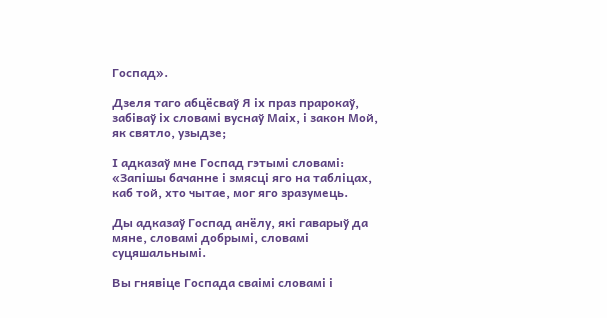Госпад».

Дзеля таго абцёсваў Я іх праз прарокаў, забіваў іх словамі вуснаў Маіх, і закон Мой, як святло, узыдзе;

І адказаў мне Госпад гэтымі словамі: «Запішы бачанне і змясці яго на табліцах, каб той, хто чытае, мог яго зразумець.

Ды адказаў Госпад анёлу, які гаварыў да мяне, словамі добрымі, словамі суцяшальнымі.

Вы гнявіце Госпада сваімі словамі і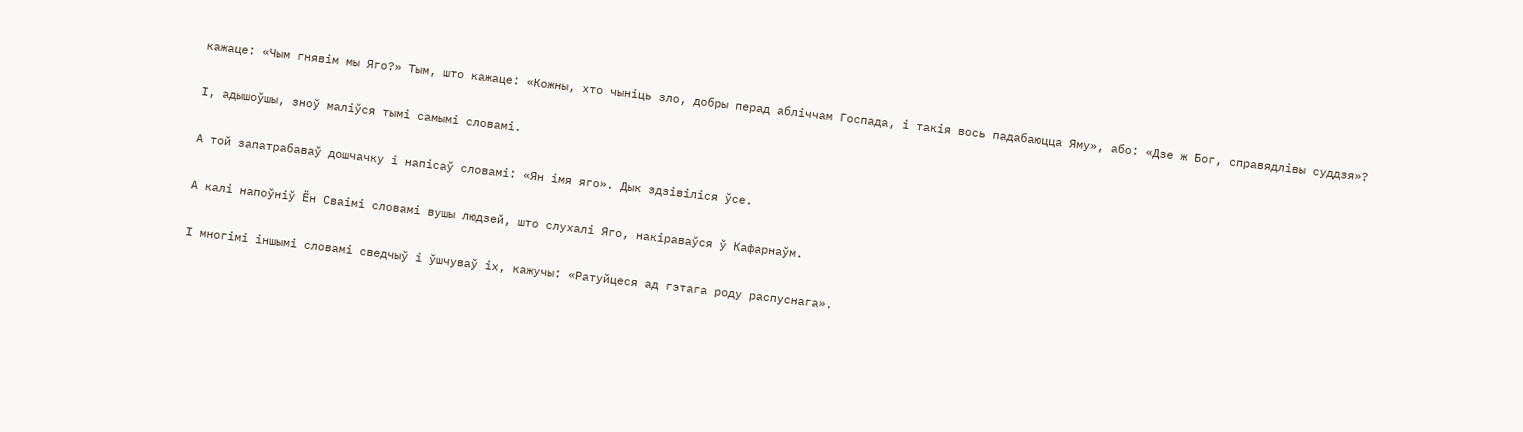кажаце: «Чым гнявім мы Яго?» Тым, што кажаце: «Кожны, хто чыніць зло, добры перад абліччам Госпада, і такія вось падабаюцца Яму», або: «Дзе ж Бог, справядлівы суддзя»?

І, адышоўшы, зноў маліўся тымі самымі словамі.

А той запатрабаваў дошчачку і напісаў словамі: «Ян імя яго». Дык здзівіліся ўсе.

А калі напоўніў Ён Сваімі словамі вушы людзей, што слухалі Яго, накіраваўся ў Кафарнаўм.

І многімі іншымі словамі сведчыў і ўшчуваў іх, кажучы: «Ратуйцеся ад гэтага роду распуснага».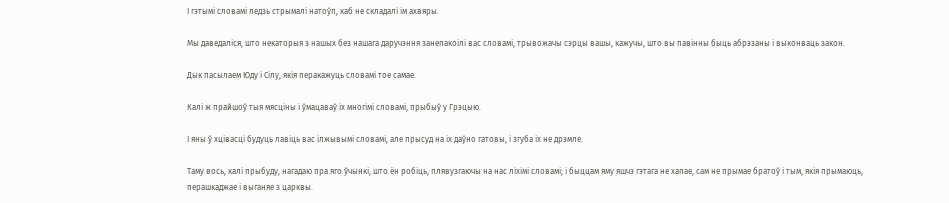І гэтымі словамі ледзь стрымалі натоўп, каб не складалі ім ахвяры.

Мы даведаліся, што некаторыя з нашых без нашага даручэння занепакоілі вас словамі, трывожачы сэрцы вашы, кажучы, што вы павінны быць абрэзаны і выконваць закон.

Дык пасылаем Юду і Сілу, якія перакажуць словамі тое самае.

Калі ж прайшоў тыя мясціны і ўмацаваў іх многімі словамі, прыбыў у Грэцыю.

І яны ў хцівасці будуць лавіць вас ілжывымі словамі, але прысуд на іх даўно гатовы, і згуба іх не дрэмле.

Таму вось, калі прыбуду, нагадаю пра яго ўчынкі, што ён робіць, плявузгаючы на нас ліхімі словамі; і быццам яму яшчэ гэтага не хапае, сам не прымае братоў і тым, якія прымаюць, перашкаджае і выганяе з царквы.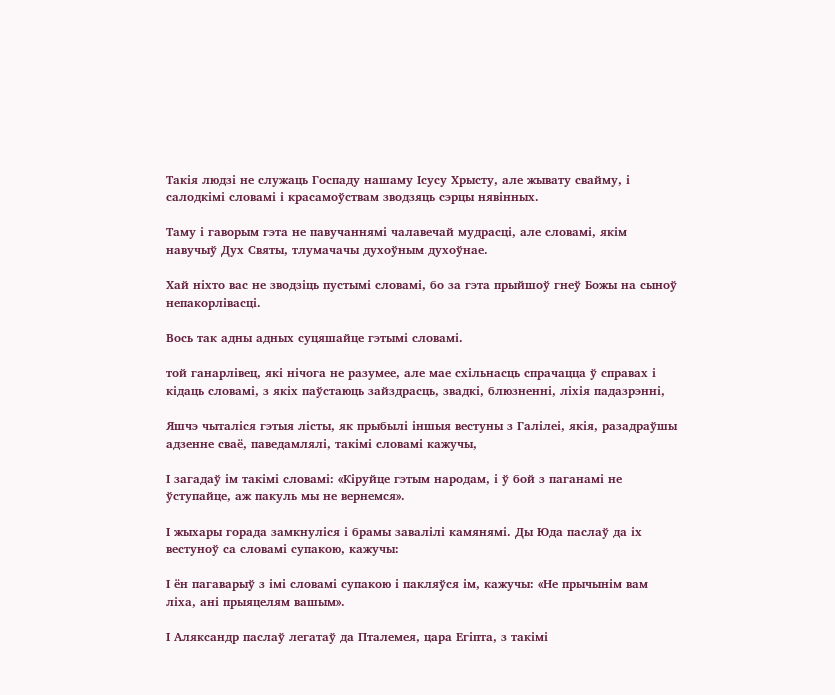Такія людзі не служаць Госпаду нашаму Ісусу Хрысту, але жывату свайму, і салодкімі словамі і красамоўствам зводзяць сэрцы нявінных.

Таму і гаворым гэта не павучаннямі чалавечай мудрасці, але словамі, якім навучыў Дух Святы, тлумачачы духоўным духоўнае.

Хай ніхто вас не зводзіць пустымі словамі, бо за гэта прыйшоў гнеў Божы на сыноў непакорлівасці.

Вось так адны адных суцяшайце гэтымі словамі.

той ганарлівец, які нічога не разумее, але мае схільнасць спрачацца ў справах і кідаць словамі, з якіх паўстаюць зайздрасць, звадкі, блюзненні, ліхія падазрэнні,

Яшчэ чыталіся гэтыя лісты, як прыбылі іншыя вестуны з Галілеі, якія, разадраўшы адзенне сваё, паведамлялі, такімі словамі кажучы,

І загадаў ім такімі словамі: «Кіруйце гэтым народам, і ў бой з паганамі не ўступайце, аж пакуль мы не вернемся».

І жыхары горада замкнуліся і брамы завалілі камянямі. Ды Юда паслаў да іх вестуноў са словамі супакою, кажучы:

І ён пагаварыў з імі словамі супакою і пакляўся ім, кажучы: «Не прычынім вам ліха, ані прыяцелям вашым».

І Аляксандр паслаў легатаў да Пталемея, цара Егіпта, з такімі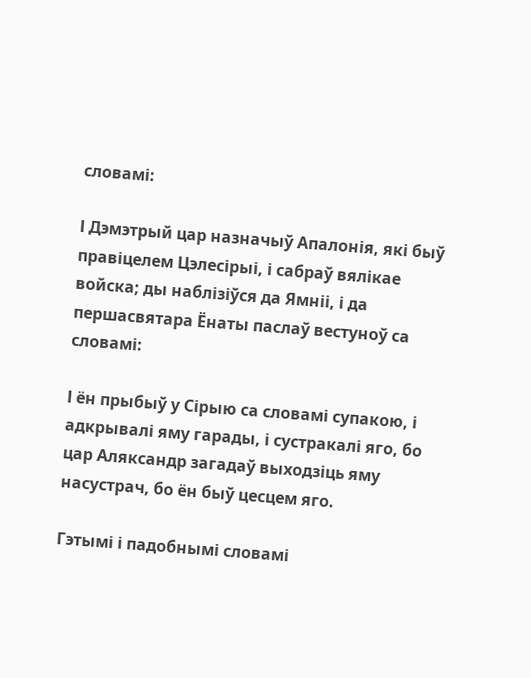словамі:

І Дэмэтрый цар назначыў Апалонія, які быў правіцелем Цэлесірыі, і сабраў вялікае войска; ды наблізіўся да Ямніі, і да першасвятара Ёнаты паслаў вестуноў са словамі:

І ён прыбыў у Сірыю са словамі супакою, і адкрывалі яму гарады, і сустракалі яго, бо цар Аляксандр загадаў выходзіць яму насустрач, бо ён быў цесцем яго.

Гэтымі і падобнымі словамі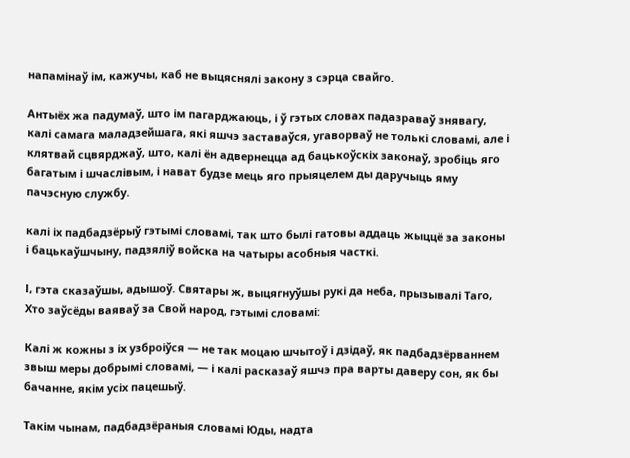напамінаў ім, кажучы, каб не выцяснялі закону з сэрца свайго.

Антыёх жа падумаў, што ім пагарджаюць, і ў гэтых словах падазраваў знявагу, калі самага маладзейшага, які яшчэ заставаўся, угаворваў не толькі словамі, але і клятвай сцвярджаў, што, калі ён адвернецца ад бацькоўскіх законаў, зробіць яго багатым і шчаслівым, і нават будзе мець яго прыяцелем ды даручыць яму пачэсную службу.

калі іх падбадзёрыў гэтымі словамі, так што былі гатовы аддаць жыццё за законы і бацькаўшчыну, падзяліў войска на чатыры асобныя часткі.

І, гэта сказаўшы, адышоў. Святары ж, выцягнуўшы рукі да неба, прызывалі Таго, Хто заўсёды ваяваў за Свой народ, гэтымі словамі:

Калі ж кожны з іх узброіўся — не так моцаю шчытоў і дзідаў, як падбадзёрваннем звыш меры добрымі словамі, — і калі расказаў яшчэ пра варты даверу сон, як бы бачанне, якім усіх пацешыў.

Такім чынам, падбадзёраныя словамі Юды, надта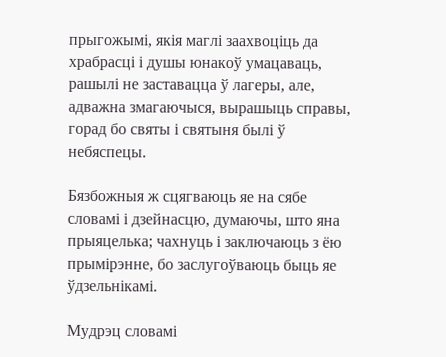прыгожымі, якія маглі заахвоціць да храбрасці і душы юнакоў умацаваць, рашылі не заставацца ў лагеры, але, адважна змагаючыся, вырашыць справы, горад бо святы і святыня былі ў небяспецы.

Бязбожныя ж сцягваюць яе на сябе словамі і дзейнасцю, думаючы, што яна прыяцелька; чахнуць і заключаюць з ёю прымірэнне, бо заслугоўваюць быць яе ўдзельнікамі.

Мудрэц словамі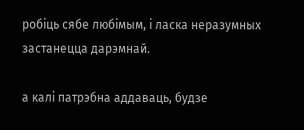робіць сябе любімым, і ласка неразумных застанецца дарэмнай.

а калі патрэбна аддаваць, будзе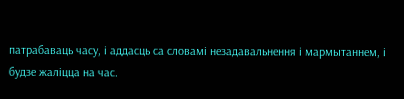патрабаваць часу, і аддасць са словамі незадавальнення і мармытаннем, і будзе жаліцца на час.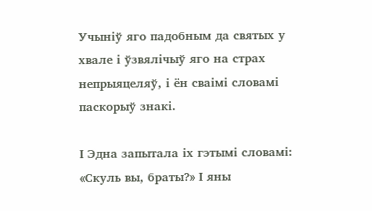Учыніў яго падобным да святых у хвале і ўзвялічыў яго на страх непрыяцеляў, і ён сваімі словамі паскорыў знакі.

І Эдна запытала іх гэтымі словамі: «Скуль вы, браты?» І яны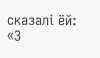сказалі ёй: «З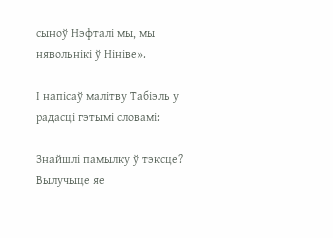сыноў Нэфталі мы, мы нявольнікі ў Нініве».

І напісаў малітву Табіэль у радасці гэтымі словамі:

Знайшлі памылку ў тэксце? Вылучыце яе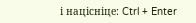і націсніце: Ctrl + Enter